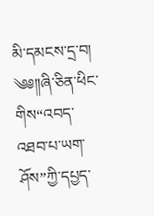མི་དམངས་དྲ་བ།
༄༅༎ཞི་ཅིན་ཕིང་གིས“འབད་འཐབ་པ་ཡག་ཤོས”ཀྱི་དཔྱད་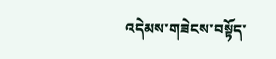འདེམས་གཟེངས་བསྟོད་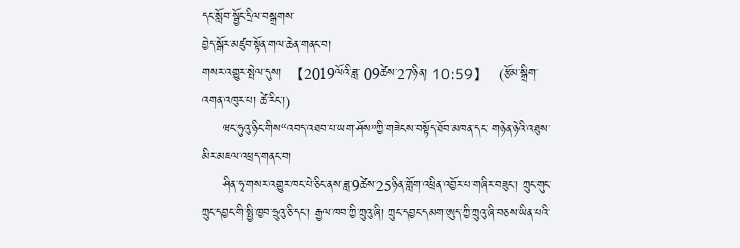དང་སློབ་སྦྱོང་དྲིལ་བསྒྲགས་
བྱེད་སྒོར་མཛུབ་སྟོན་གལ་ཆེན་གནང་བ།
གསར་འགྱུར་སྤེལ་དུས།  【2019ལོའི་ཟླ་ 09ཚེས་27ཉིན། 10:59】   (རྩོམ་སྒྲིག་འགན་འཁུར་པ། ཚེ་རིང་།)
     ཝང་ཧུའུ་ཉིང་གིས“འབད་འཐབ་པ་ཡག་ཤོས”ཀྱི་གཟེངས་བསྟོད་ཐོབ་མཁན་དང་ གཉེན་ཉེའི་འཐུས་མིར་མཇལ་འཕྲད་གནང་བ།
     ཤིན་ཧྭ་གསར་འགྱུར་ཁང་པེ་ཅིང་ནས་ཟླ་9ཚེས་25ཉིན་གློག་འཕྲིན་འབྱོར་པ་གཞིར་བཟུང་། ཀྲུང་གུང་ཀྲུང་དབྱང་གི་སྤྱི་ཁྱབ་ཧྲུའུ་ཅི་དང་། རྒྱལ་ཁབ་ཀྱི་ཀྲུའུ་ཞི། ཀྲུང་དབྱང་དམག་ཨུད་ཀྱི་ཀྲུའུ་ཞི་བཅས་ཡིན་པའི་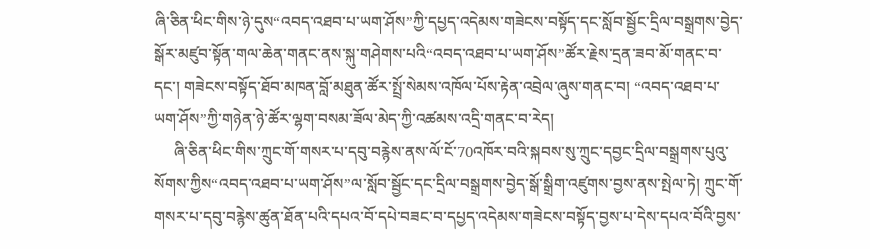ཞི་ཅིན་ཕིང་གིས་ཉེ་དུས“འབད་འཐབ་པ་ཡག་ཤོས”ཀྱི་དཔྱད་འདེམས་གཟེངས་བསྟོད་དང་སློབ་སྦྱོང་དྲིལ་བསྒྲགས་བྱེད་སྒོར་མཛུབ་སྟོན་གལ་ཆེན་གནང་ནས་སྐུ་གཤེགས་པའི“འབད་འཐབ་པ་ཡག་ཤོས”ཚོར་རྗེས་དྲན་ཟབ་མོ་གནང་བ་དང་། གཟེངས་བསྟོད་ཐོབ་མཁན་བློ་མཐུན་ཚོར་སྤྲོ་སེམས་འཁོལ་པོས་རྟེན་འབྲེལ་ཞུས་གནང་བ། “འབད་འཐབ་པ་ཡག་ཤོས”ཀྱི་གཉེན་ཉེ་ཚོར་ལྷག་བསམ་ཟོལ་མེད་ཀྱི་འཚམས་འདྲི་གནང་བ་རེད།
     ཞི་ཅིན་ཕིང་གིས་ཀྲུང་གོ་གསར་པ་དབུ་བརྙེས་ནས་ལོ་ངོ་70འཁོར་བའི་སྐབས་སུ་ཀྲུང་དབྱང་དྲིལ་བསྒྲགས་པུའུ་སོགས་ཀྱིས“འབད་འཐབ་པ་ཡག་ཤོས”ལ་སློབ་སྦྱོང་དང་དྲིལ་བསྒྲགས་བྱེད་སྒོ་སྒྲིག་འཛུགས་བྱས་ནས་སྤེལ་ཏེ། ཀྲུང་གོ་གསར་པ་དབུ་བརྙེས་ཚུན་ཐོན་པའི་དཔའ་བོ་དཔེ་བཟང་བ་དཔྱད་འདེམས་གཟེངས་བསྟོད་བྱས་པ་དེས་དཔའ་བོའི་བྱས་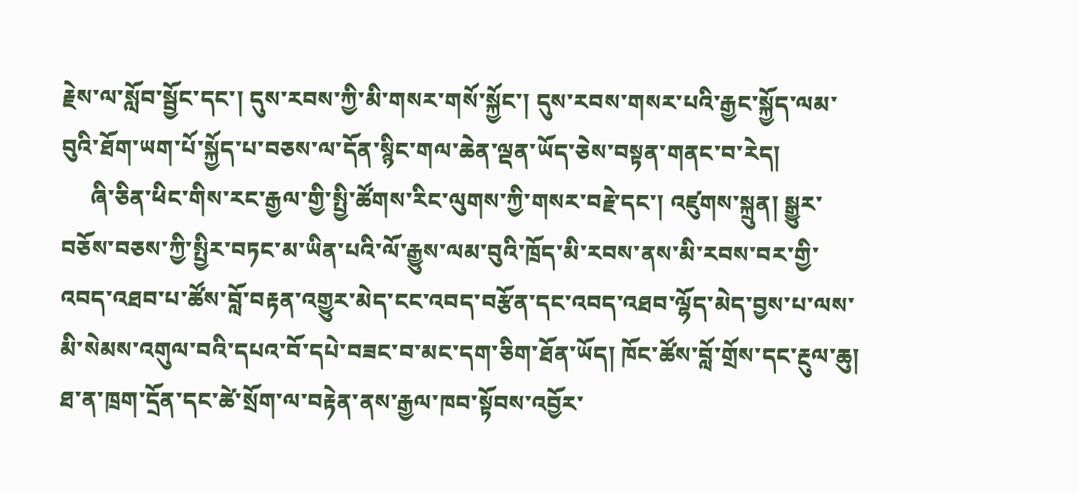རྗེས་ལ་སློབ་སྦྱོང་དང་། དུས་རབས་ཀྱི་མི་གསར་གསོ་སྐྱོང་། དུས་རབས་གསར་པའི་རྒྱང་སྐྱོད་ལམ་བུའི་ཐོག་ཡག་པོ་སྐྱོད་པ་བཅས་ལ་དོན་སྙིང་གལ་ཆེན་ལྡན་ཡོད་ཅེས་བསྟན་གནང་བ་རེད།
     ཞི་ཅིན་ཕིང་གིས་རང་རྒྱལ་གྱི་སྤྱི་ཚོགས་རིང་ལུགས་ཀྱི་གསར་བརྗེ་དང་། འཛུགས་སྐྲུན། སྒྱུར་བཅོས་བཅས་ཀྱི་སྤྱིར་བཏང་མ་ཡིན་པའི་ལོ་རྒྱུས་ལམ་བུའི་ཁྲོད་མི་རབས་ནས་མི་རབས་བར་གྱི་འབད་འཐབ་པ་ཚོས་བློ་བརྟན་འགྱུར་མེད་ངང་འབད་བརྩོན་དང་འབད་འཐབ་ལྷོད་མེད་བྱས་པ་ལས་མི་སེམས་འགུལ་བའི་དཔའ་བོ་དཔེ་བཟང་བ་མང་དག་ཅིག་ཐོན་ཡོད། ཁོང་ཚོས་བློ་གྲོས་དང་རྔུལ་ཆུ། ཐ་ན་ཁྲག་དྲོན་དང་ཚེ་སྲོག་ལ་བརྟེན་ནས་རྒྱལ་ཁབ་སྟོབས་འབྱོར་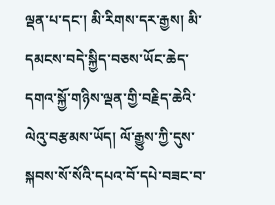ལྡན་པ་དང་། མི་རིགས་དར་རྒྱས། མི་དམངས་བདེ་སྐྱིད་བཅས་ཡོང་ཆེད་དགའ་སྐྱོ་གཉིས་ལྡན་གྱི་བརྗིད་ཆེའི་ལེའུ་བརྩམས་ཡོད། ལོ་རྒྱུས་ཀྱི་དུས་སྐབས་སོ་སོའི་དཔའ་བོ་དཔེ་བཟང་བ་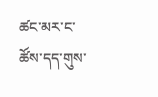ཚང་མར་ང་ཚོས་དད་གུས་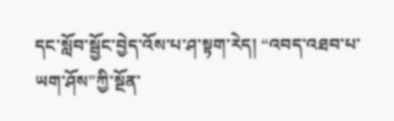དང་སློབ་སྦྱོང་བྱེད་འོས་པ་ཤ་སྟག་རེད། “འབད་འཐབ་པ་ཡག་ཤོས”ཀྱི་སྔོན་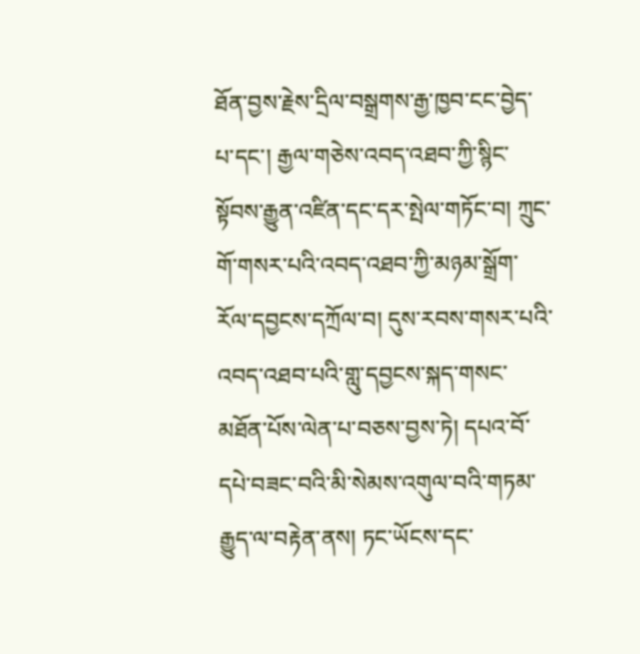ཐོན་བྱས་རྗེས་དྲིལ་བསྒྲགས་རྒྱ་ཁྱབ་ངང་བྱེད་པ་དང་། རྒྱལ་གཅེས་འབད་འཐབ་ཀྱི་སྙིང་སྟོབས་རྒྱུན་འཛིན་དང་དར་སྤེལ་གཏོང་བ། ཀྲུང་གོ་གསར་པའི་འབད་འཐབ་ཀྱི་མཉམ་སྒྲོག་རོལ་དབྱངས་དཀྲོལ་བ། དུས་རབས་གསར་པའི་འབད་འཐབ་པའི་གླུ་དབྱངས་སྐད་གསང་མཐོན་པོས་ལེན་པ་བཅས་བྱས་ཏེ། དཔའ་བོ་དཔེ་བཟང་བའི་མི་སེམས་འགུལ་བའི་གཏམ་རྒྱུད་ལ་བརྟེན་ནས། ཏང་ཡོངས་དང་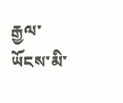རྒྱལ་ཡོངས་མི་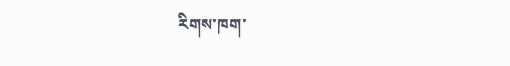རིགས་ཁག་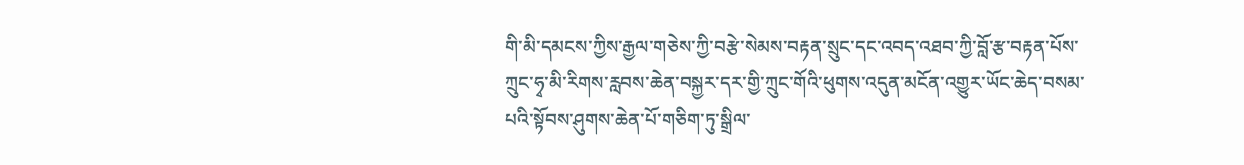གི་མི་དམངས་ཀྱིས་རྒྱལ་གཅེས་ཀྱི་བརྩེ་སེམས་བརྟན་སྲུང་དང་འབད་འཐབ་ཀྱི་བློ་རྩ་བརྟན་པོས་ཀྲུང་ཧྭ་མི་རིགས་རླབས་ཆེན་བསྐྱར་དར་གྱི་ཀྲུང་གོའི་ཕུགས་འདུན་མངོན་འགྱུར་ཡོང་ཆེད་བསམ་པའི་སྟོབས་ཤུགས་ཆེན་པོ་གཅིག་ཏུ་སྒྲིལ་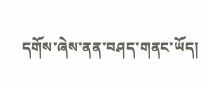དགོས་ཞེས་ནན་བཤད་གནང་ཡོད།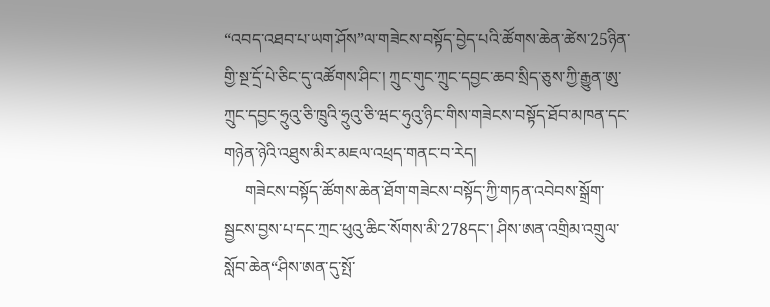“འབད་འཐབ་པ་ཡག་ཤོས”ལ་གཟེངས་བསྟོད་བྱེད་པའི་ཚོགས་ཆེན་ཚེས་25ཉིན་གྱི་སྔ་དྲོ་པེ་ཅིང་དུ་འཚོགས་ཤིང་། ཀྲུང་གུང་ཀྲུང་དབྱང་ཆབ་སྲིད་ཅུས་ཀྱི་རྒྱུན་ཨུ་ཀྲུང་དབྱང་ཧྲུའུ་ཅི་ཁྲུའི་ཧྲུའུ་ཅི་ཝང་ཧུའུ་ཉིང་གིས་གཟེངས་བསྟོད་ཐོབ་མཁན་དང་གཉེན་ཉེའི་འཐུས་མིར་མཇལ་འཕྲད་གནང་བ་རེད།
     གཟེངས་བསྟོད་ཚོགས་ཆེན་ཐོག་གཟེངས་བསྟོད་ཀྱི་གཏན་འབེབས་སྒྲོག་སྦྱངས་བྱས་པ་དང་ཀྲང་ཕུའུ་ཆིང་སོགས་མི་278དང་། ཤིས་ཨན་འགྲིམ་འགྲུལ་སློབ་ཆེན“ཤིས་ཨན་དུ་སྤོ་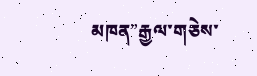མཁན”རྒྱལ་གཅེས་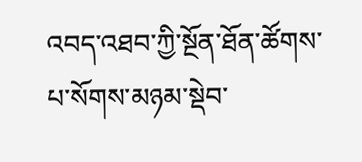འབད་འཐབ་ཀྱི་སྔོན་ཐོན་ཚོགས་པ་སོགས་མཉམ་སྡེབ་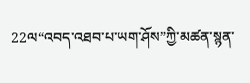22ལ“འབད་འཐབ་པ་ཡག་ཤོས”ཀྱི་མཚན་སྙན་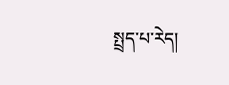སྤྲད་པ་རེད།